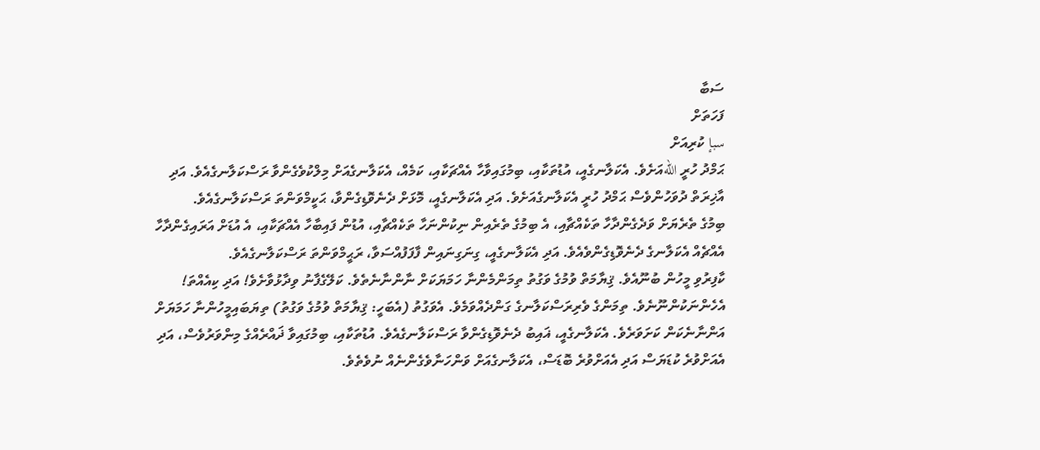ސަބާ
ފަހަތަށް
سبإ ކުރިއަށް
ޙަމްދު ހުރީ اللهއަށެވެ. އެކަލާނގެއީ، އުޑުތަކާއި، ބިމުގައިވާހާ އެއްޗަކާއި، ކަމެއް، އެކަލާނގެއަށް މިލްކުވެގެންވާ ރަސްކަލާނގެއެވެ. އަދި އާޚިރަތް ދުވަހުންވެސް ޙަމްދު ހުރީ އެކަލާނގެއަށެވެ. އަދި އެކަލާނގެއީ، މޮޅަށް ދެނެވޮޑިގެންވާ، ޙަކީމްވަންތަ ރަސްކަލާނގެއެވެ.
ބިމުގެ ތެރެޔަށް ވަދެގެންދާހާ ތަކެއްޗާއި، އެ ބިމުގެ ތެރެއިން ނިކުންނަހާ ތަކެއްޗާއި، އުޑުން ފައިބާހާ އެއްޗަކާއި، އެ އުޑަށް އަރައިގެންދާހާ އެއްޗެއް އެކަލާނގެ ދެނެވޮޑިގެންވެއެވެ. އަދި އެކަލާނގެއީ، ގިނަގިނައިން ފާފަފުއްސަވާ، ރަޙީމްވަންތަ ރަސްކަލާނގެއެވެ.
ކާފިރުވި މީހުން ބުނޫއެވެ. ޤިޔާމަތް ވުމުގެ ވަގުތު ތިމަންމެންނާ ހަމަޔަކަށް ނާންނާނެތެވެ. ކަލޭގެފާނު ވިދާޅުވާށެވެ! އަދި ކިއެއްތަ! އެހެންނަކުންނޫނެވެ. ތިމަންގެ ވެރިރަސްކަލާނގެ ގަންދެއްވަމެވެ. އެވަގުތު (އެބަހީ: ޤިޔާމަތް ވުމުގެ ވަގުތު) ތިޔަބައިމީހުންނާ ހަމަޔަށް އަންނާނެކަން ކަށަވަރެވެ. އެކަލާނގެއީ، ޣައިބު ދެނެވޮޑިގެންވާ ރަސްކަލާނގެއެވެ. އުޑުތަކާއި، ބިމުގައިވާ ޛައްރެއްގެ މިންވަރުވެސް، އަދި އެއަށްވުރެ ކުޑަޔަސް އަދި އެއަށްވުރެ ބޮޑަސް، އެކަލާނގެއަށް ވަންހަނާވެގެންނެއް ނުވެތެވެ.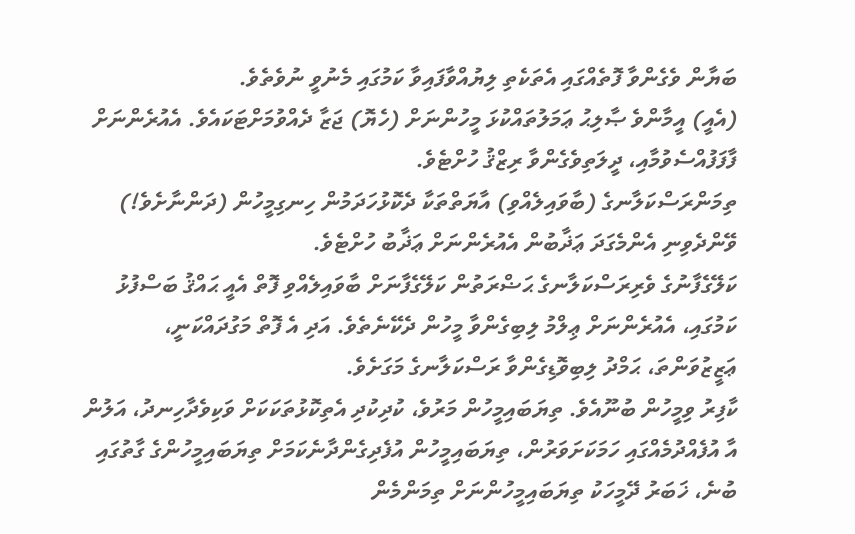ބަޔާން ވެގެންވާ ފޮތެއްގައި އެތަކެތި ލިޔުއްވާފައިވާ ކަމުގައި މެނުވީ ނުވެތެވެ.
(އެއީ) އީމާންވެ ޞާލިޙު ޢަމަލުތައްކުޅަ މީހުންނަށް (ހެޔޮ) ޖަޒާ ދެއްވުމަށްޓަކައެވެ. އެއުރެންނަށް ފާފަފުއްސެވުމާއި، ދީލަތިވެގެންވާ ރިޒްޤު ހުށްޓެވެ.
ތިމަންރަސްކަލާނގެ (ބާވައިލެއްވި) އާޔަތްތަކާ ދެކޮޅުހަދަމުން ހިނގިމީހުން (ދަންނާށެވެ!) ވޭންދެވިނި އެންމެގަދަ ޢަޛާބުން އެއުރެންނަށް ޢަޛާބު ހުށްޓެވެ.
ކަލޭގެފާނުގެ ވެރިރަސްކަލާނގެ ޙަޟްރަތުން ކަލޭގެފާނަށް ބާވައިލެއްވި ފޮތް އެއީ ޙައްޤު ބަސްފުޅު ކަމުގައި، އެއުރެންނަށް ޢިލްމު ލިބިގެންވާ މީހުން ދެކޭނެތެވެ. އަދި އެ ފޮތް މަގުދައްކަނީ، ޢަޒީޒުވަންތަ، ޙަމްދު ލިބިވޮޑިގެންވާ ރަސްކަލާނގެ މަގަށެވެ.
ކާފިރު ވިމީހުން ބުނޫއެވެ. ތިޔަބައިމީހުން މަރުވެ، ކުދިކުދި އެތިކޮޅުތަކަކަށް ވަކިވެދާހިނދު، އަލުން އާ އުފެއްދުމެއްގައި ހަމަކަށަވަރުން، ތިޔަބައިމީހުން އުފެދިގެންދާނެކަމަށް ތިޔަބައިމީހުންގެ ގާތުގައި ބުނެ، ޚަބަރު ދޭމީހަކު ތިޔަބައިމީހުންނަށް ތިމަންމެން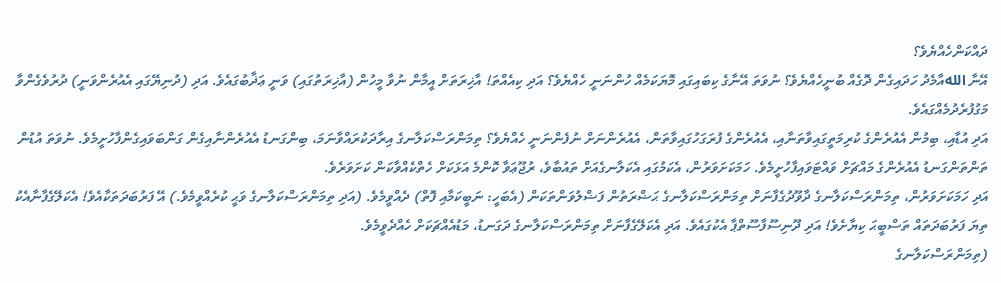ދައްކަންހެއްޔެވެ؟
އޭނާ اللهއާމެދު ހަދައިގެން ދޮގެއް ބުނީހެއްޔެވެ؟ ނުވަތަ އޭނާގެ ކިބައިގައި މޮޔަކަމެއް ހުންނަނީ ހެއްޔެވެ؟ އަދި ކިއެއްތަ! އާޚިރަތަށް އީމާން ނުވާ މީހުން (އާޚިރަތުގައި) ވަނީ ޢަޛާބުގައެވެ. އަދި (ދުނިޔޭގައި އެއުރެންވަނީ) ދުރުވެގެންވާ މަގުފުރެދުމެއްގައެވެ.
އަދި އުޑާއި، ބިމުން އެއުރެންގެ ކުރިމަތީގައިވާތަނާއި، އެއުރެންގެ ފުރަގަހުގައިވާތަން، އެއުރެންނަށް ނުފެންނަނީ ހެއްޔެވެ؟ ތިމަންރަސްކަލާނގެ އިރާދަކުރައްވާނަމަ، ބިންގަނޑު އެއުރެންނާއިގެން ގަންބަވައިގެންފާހުށީމެވެ. ނުވަތަ އުޑުން ތަންތަންގަނޑު އެއުރެންގެ މައްޗަށް ވައްޓަވައިފާހުށީމެވެ. ހަމަކަށަވަރުން، އެކަމުގައި އެކަލާނގެއަށް ތައުބާވެ، ރުޖޫޢަވާ ކޮންމެ އަޅަކަށް ހެތްކެއްވާކަން ކަށަވަރެވެ.
އަދި ހަމަކަށަވަރުން، ތިމަންރަސްކަލާނގެ ދާވޫދުގެފާނަށް ތިމަންރަސްކަލާނގެ ޙަޟްރަތުން ފަޟްލުވަންތަކަން (އެބަހީ: ނަބީކަމާއި ފޮތް) ދެއްވީމެވެ. (އަދި ތިމަންރަސްކަލާނގެ ވަޙީ ކުރެއްވީމެވެ.) އޭ ފަރުބަދަތަކާއެވެ! އެކަލޭގެފާނާއެކު ތިޔަ ފަރުބަދަތައް ތަސްބީޙަ ކިޔާށެވެ! އަދި ދޫނިސޫފާސޫތްޕާ އެކުގައެވެ. އަދި އެކަލޭގެފާނަށް ތިމަންރަސްކަލާނގެ ދަގަނޑު، މަޑުއެއްޗަކަށް ހެއްދެވީމެވެ.
(ތިމަންރަސްކަލާނގެ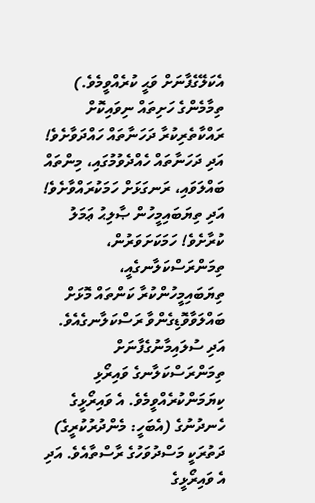އެކަލޭގެފާނަށް ވަޙީ ކުރެއްވީމެވެ.) ތިމާމެންގެ ހަށިތައް ނިވައިކޮށް ރައްކާތެރިކުރާ ދަހަނާތައް ހައްދަވާށެވެ! އަދި ދަހަނާތައް ހެއްދެވުމުގައި، މިންތައް ބައްލަވައި، ރަނގަޅަށް ހަމަކުރައްވާށެވެ! އަދި ތިޔަބައިމީހުން ޞާލިޙު ޢަމަލު ކުރާށެވެ! ހަމަކަށަވަރުން، ތިމަންރަސްކަލާނގެއީ، ތިޔަބައިމީހުންކުރާ ކަންތައް މޮޅަށް ބައްލަވާވޮޑިގެންވާ ރަސްކަލާނގެއެވެ.
އަދި ސުލައިމާނުގެފާނަށް ތިމަންރަސްކަލާނގެ ވައިރޯޅި ކިޔަމަންކުރެއްވީމެވެ. އެ ވައިރޯޅީގެ ހެނދުނުގެ (އެބަހީ: މެންދުރުކުރީގެ) ދަތުރަކީ މަސްދުވަހުގެ ރާސްތާއެވެ. އަދި އެ ވައިރޯޅީގެ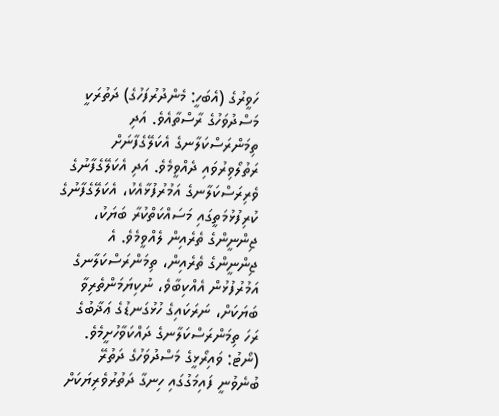ހަވީރުގެ (އެބަހީ: މެންދުރުފަހުގެ) ދަތުރަކީ މަސްދުވަހުގެ ރާސްތާއެވެ. އަދި ތިމަންރަސްކަލާނގެ އެކަލޭގެފާނަށް ރަތުލޯވިރުވައި ދެއްވީމެވެ. އަދި އެކަލޭގެފާނުގެ ވެރިރަސްކަލާނގެ އަމުރުފުޅާއެކު، އެކަލޭގެފާނުގެ ކުރިފުޅުމަތީގައި މަސައްކަތްކުރާ ބަޔަކު، ޖިންނީންގެ ތެރެއިން ލެއްވީމެވެ. އެ ޖިންނީންގެ ތެރެއިން، ތިމަންރަސްކަލާނގެ އަމުރުފުޅުން އެއްކިބާވެ، ނުކިޔަމަންތެރިވާ ބަޔަކަށް، ނަރަކައިގެ ހުޅުގަނޑުގެ ޢަޛާބުގެ ރަހަ ތިމަންރަސްކަލާނގެ ދައްކަވާހުށީމެވެ. (ނޯޓު: ވައިރޯޅީގެ މަސްދުވަހުގެ ދަތުރޭ ބުނެވުނީ ފައިމަގުގައި ހިނގާ ދަތުރުވެރިޔަކަށް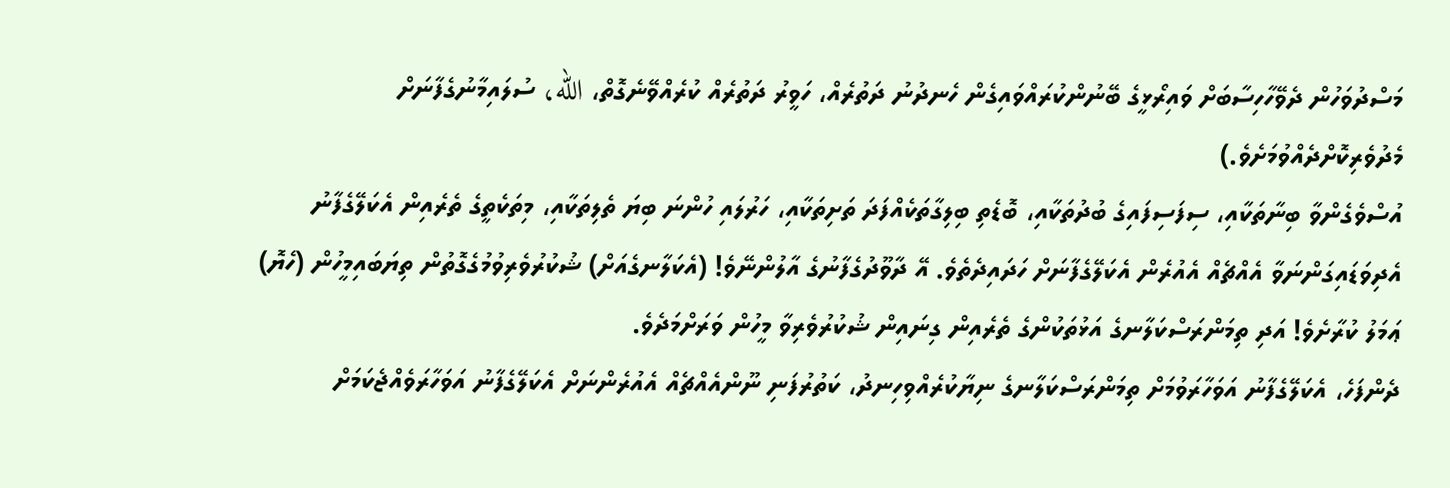މަސްދުވަހުން ދެވޭހާހިސާބަށް ވައިރޯޅީގެ ބޭނުންކުރައްވައިގެން ހެނދުނު ދަތުރެއް، ހަވީރު ދަތުރެއް ކުރެއްވޭނެގޮތް، الله، ސުލައިމާނުގެފާނަށް މެދުވެރިކޮށްދެއްވުމަށެވެ.)
އުސްވެގެންވާ ބިނާތަކާއި، ސިފަސިފައިގެ ބުދުތަކާއި، ބޮޑެތި ބިލިގާތަކެއްފަދަ ތަށިތަކާއި، ހަރުލައި ހުންނަ ބިޔަ ތެލިތަކާއި، މިތަކެތީގެ ތެރެއިން އެކަލޭގެފާނު އެދިވަޑައިގަންނަވާ އެއްޗެއް އެއުރެން އެކަލޭގެފާނަށް ހަދައިދެތެވެ. އޭ ދާވޫދުގެފާނުގެ އާލުންނޭވެ! (އެކަލާނގެއަށް) ޝުކުރުވެރިވުމުގެގޮތުން ތިޔަބައިމީހުން (ހެޔޮ) ޢަމަލު ކުރާށެވެ! އަދި ތިމަންރަސްކަލާނގެ އަޅުތަކުންގެ ތެރެއިން ގިނައިން ޝުކުރުވެރިވާ މީހުން ވަރަށްމަދެވެ.
ދެންފަހެ، އެކަލޭގެފާނު އަވަހާރަވުމަށް ތިމަންރަސްކަލާނގެ ނިޔާކުރެއްވިހިނދު، ކަތުރުފަނި ނޫންއެއްޗެއް އެއުރެންނަށް އެކަލޭގެފާނު އަވަހާރަވެއްޖެކަމަށް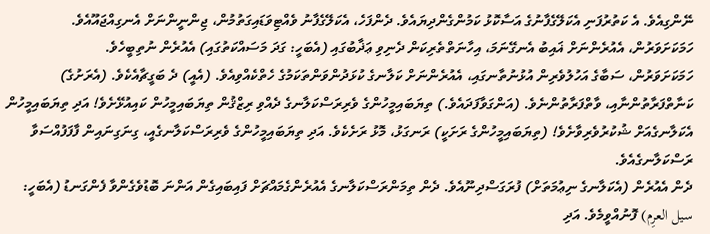ނޭންގިއެވެ. އެ ކަތުރުފަނި އެކަލޭގެފާނުގެ އަސާކޮޅު ކަމުންގެންދިޔައެވެ. ދެންފަހެ، އެކަލޭގެފާނު ވެއްޓިވަޑައިގަތުމުން، ޖިންނީންނަށް އެނގިއްޖައޫއެވެ. ހަމަކަށަވަރުން، އެއުރެންނަށް ޣައިބު އެނގޭނަމަ، އިހާނަތްތެރިކަން ދެނިވި ޢަޛާބުގައި (އެބަހީ: ގަދަ މަސައްކަތުގައި) އެއުރެން ނުތިބީހެވެ.
ހަމަކަށަވަރުން، ސަބާގެ އަހުލުވެރިން އުޅުނުތާނގައި، އެއުރެންނަށް ކަލާނގެ ކުޅަދުންވަންތަކަމުގެ ހެތްކެއްވިއެވެ. (އެއީ) ދެ ބަގީޗާއެކެވެ. (އެރަށުގެ) ކަނާތްފަރާތުންނާއި، ވާތްފަރާތުންނެވެ. (އަންގަވާފަދައެވެ.) ތިޔަބައިމީހުންގެ ވެރިރަސްކަލާނގެ ދެއްވި ރިޒްޤުން ތިޔަބައިމީހުން ކައިއުޅޭށެވެ! އަދި ތިޔަބައިމީހުން އެކަލާނގެއަށް ޝުކުރުވެރިވާށެވެ! (ތިޔަބައިމީހުންގެ ރަށަކީ) ރަނގަޅު، މޮޅު ރަށެކެވެ. އަދި ތިޔަބައިމީހުންގެ ވެރިރަސްކަލާނގެއީ، ގިނަގިނައިން ފާފަފުއްސަވާ ރަސްކަލާނގެއެވެ.
ދެން އެއުރެން (އެކަލާނގެ ނިޢުމަތަށް) ފުރަގަސްދިނޫއެވެ. ދެން ތިމަންރަސްކަލާނގެ އެއުރެންގެމައްޗަށް ފައިބައިގެން އަންނަ ބޮޑުވެގެންވާ ފެންގަނޑު (އެބަހީ: سيل العرِم) ފޮނުއްވީމެވެ. އަދި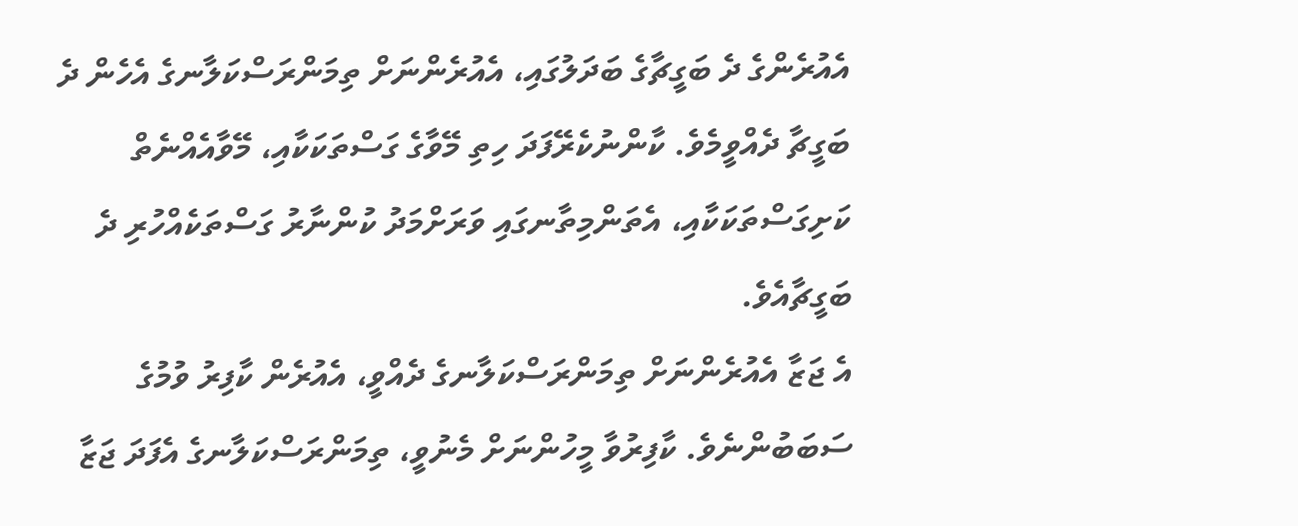އެއުރެންގެ ދެ ބަގީޗާގެ ބަދަލުގައި، އެއުރެންނަށް ތިމަންރަސްކަލާނގެ އެހެން ދެ ބަގީޗާ ދެއްވީމެވެ. ކާންނުކެރޭފަދަ ހިތި މޭވާގެ ގަސްތަކަކާއި، މޭވާއެއްނެތް ކަށިގަސްތަކަކާއި، އެތަންމިތާނގައި ވަރަށްމަދު ކުންނާރު ގަސްތަކެއްހުރި ދެ ބަގީޗާއެވެ.
އެ ޖަޒާ އެއުރެންނަށް ތިމަންރަސްކަލާނގެ ދެއްވީ، އެއުރެން ކާފިރު ވުމުގެ ސަބަބުންނެވެ. ކާފިރުވާ މީހުންނަށް މެނުވީ، ތިމަންރަސްކަލާނގެ އެފަދަ ޖަޒާ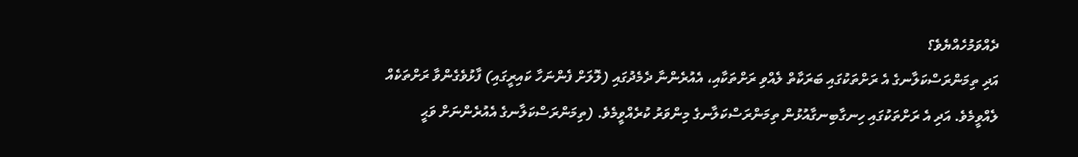ދެއްވަމުހެއްޔެވެ؟
އަދި ތިމަންރަސްކަލާނގެ އެ ރަށްތަކުގައި ބަރަކާތް ލެއްވި ރަށްތަކާއި، އެއުރެންނާ ދެމެދުގައި (ލޮލަށް ފެންނަހާ ކައިރީގައި) ފާޅުވެގެންވާ ރަށްތަކެއް ލެއްވީމެވެ. އަދި އެ ރަށްތަކުގައި ހިނގާބިނގާއުޅުން ތިމަންރަސްކަލާނގެ މިންވަރު ކުރެއްވީމެވެ. (ތިމަންރަސްކަލާނގެ އެއުރެންނަށް ވަޙީ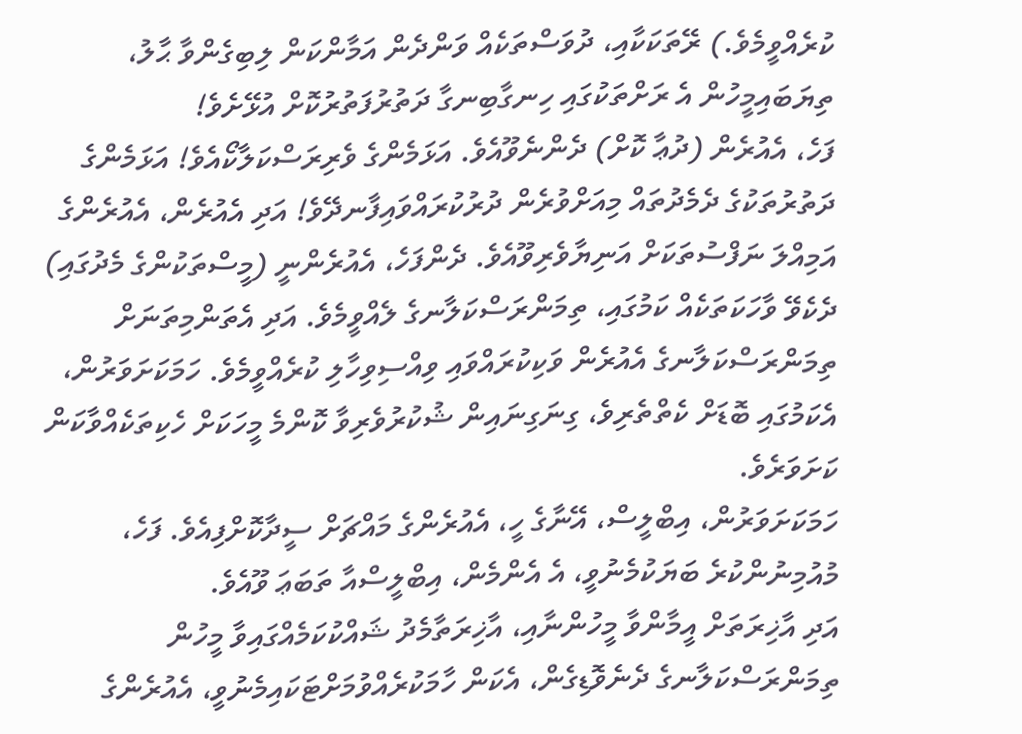ކުރެއްވީމެވެ.) ރޭތަކަކާއި، ދުވަސްތަކެއް ވަންދެން އަމާންކަން ލިބިގެންވާ ޙާލު، ތިޔަބައިމީހުން އެ ރަށްތަކުގައި ހިނގާބިނގާ ދަތުރުފަތުރުކޮށް އުޅޭށެވެ!
ފަހެ، އެއުރެން (ދުޢާ ކޮށް) ދެންނެވޫއެވެ. އަޅަމެންގެ ވެރިރަސްކަލާކޯއެވެ! އަޅަމެންގެ ދަތުރުތަކުގެ ދެމެދުތައް މިއަށްވުރެން ދުރުކުރައްވައިފާނދޭވެ! އަދި އެއުރެން، އެއުރެންގެ އަމިއްލަ ނަފްސުތަކަށް އަނިޔާވެރިވޫއެވެ. ދެންފަހެ، އެއުރެންނީ (މީސްތަކުންގެ މެދުގައި) ދެކެވޭ ވާހަކަތަކެއް ކަމުގައި، ތިމަންރަސްކަލާނގެ ލެއްވީމެވެ. އަދި އެތަންމިތަނަށް ތިމަންރަސްކަލާނގެ އެއުރެން ވަކިކުރައްވައި ވިއްސިވިހާލި ކުރެއްވީމެވެ. ހަމަކަށަވަރުން، އެކަމުގައި ބޮޑަށް ކެތްތެރިވެ، ގިނަގިނައިން ޝުކުރުވެރިވާ ކޮންމެ މީހަކަށް ހެކިތަކެއްވާކަން ކަށަވަރެވެ.
ހަމަކަށަވަރުން، އިބްލީސް، އޭނާގެ ހީ، އެއުރެންގެ މައްޗަށް ސީދާކޮށްފިއެވެ. ފަހެ، މުއުމިނުންކުރެ ބަޔަކުމެނުވީ، އެ އެންމެން، އިބްލީސްއާ ތަބަޢަ ވޫއެވެ.
އަދި އާޚިރަތަށް އީމާންވާ މީހުންނާއި، އާޚިރަތާމެދު ޝައްކުކަމެއްގައިވާ މީހުން ތިމަންރަސްކަލާނގެ ދެނެވޮޑިގެން، އެކަން ހާމަކުރެއްވުމަށްޓަކައިމެނުވީ، އެއުރެންގެ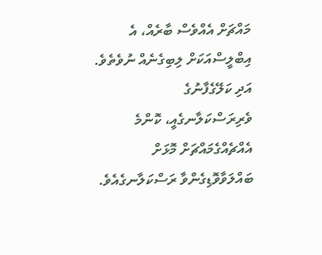މައްޗަށް އެއްވެސް ބާރެއް، އެ އިބްލީސްއަކަށް ލިބިގެނެއް ނުވެތެވެ. އަދި ކަލޭގެފާނުގެ ވެރިރަސްކަލާނގެއީ، ކޮންމެ އެއްޗެއްގެމައްޗަށް މޮޅަށް ބައްލަވާވޮޑިގެންވާ ރަސްކަލާނގެއެވެ.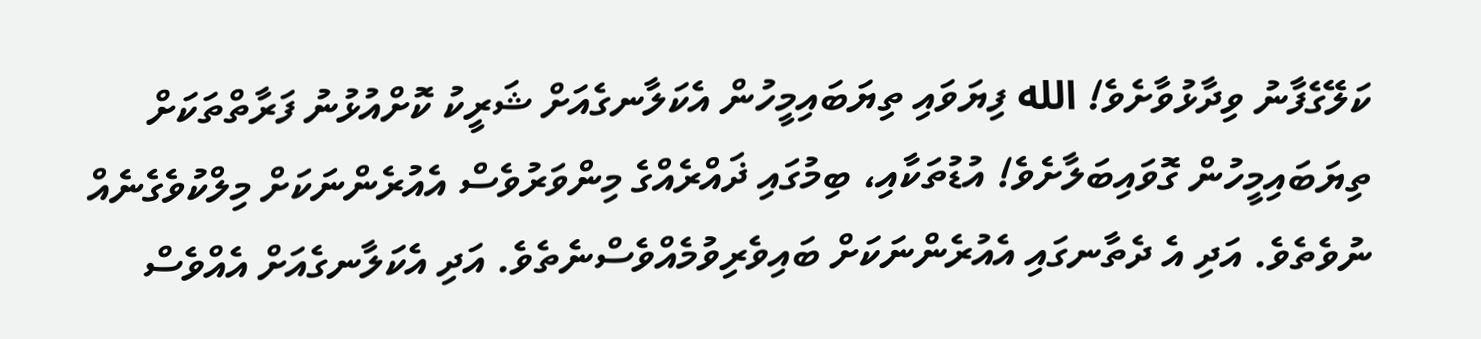ކަލޭގެފާނު ވިދާޅުވާށެވެ! الله ފިޔަވައި ތިޔަބައިމީހުން އެކަލާނގެއަށް ޝަރީކު ކޮށްއުޅުނު ފަރާތްތަކަށް ތިޔަބައިމީހުން ގޮވައިބަލާށެވެ! އުޑުތަކާއި، ބިމުގައި ޛައްރެއްގެ މިންވަރުވެސް އެއުރެންނަކަށް މިލްކުވެގެނެއް ނުވެތެވެ. އަދި އެ ދެތާނގައި އެއުރެންނަކަށް ބައިވެރިވުމެއްވެސްނެތެވެ. އަދި އެކަލާނގެއަށް އެއްވެސް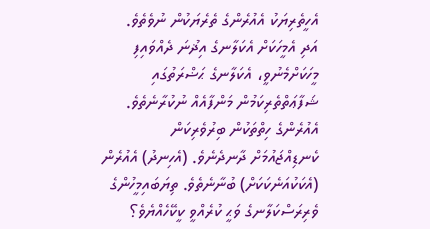އެހީތެރިޔަކު އެއުރެންގެ ތެރެޔަކުން ނުވެތެވެ.
އަދި އެމީހަކަށް އެކަލާނގެ އިޛުނަ ދެއްވައިފި މީހަކަށްމެނުވީ، އެކަލާނގެ ޙަޟްރަތުގައި ޝަފާޢަތްތެރިކަމުން މަންފާއެއް ނުކުރާނެތެވެ. އެއުރެންގެ ހިތްތަކުން ބިރުވެރިކަން ކެނޑިއްޖައުމަށް ދާނދެނެވެ. (އެހިނދު) އެއުރެން (އެކަކުއަނެކަކަށް) ބުނާނެތެވެ. ތިޔަބައިމީހުންގެ ވެރިރަސްކަލާނގެ ވަޙީ ކުރެއްވީ ކީކޭހެއްޔެވެ؟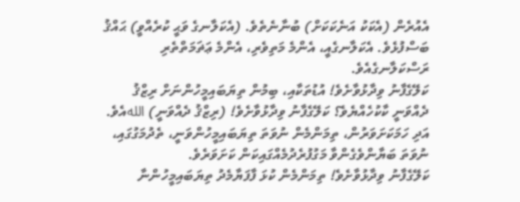އެއުރެން (އެކަކު އަނެކަކަށް) ބުނާނެތެވެ. (އެކަލާނގެ ވަޙީ ކުރެއްވީ) ޙައްޤު ބަސްފުޅެވެ. އެކަލާނގެއީ، އެންމެ މަތިވެރި، އެންމެ ޢަޡަމަތްތެރި ރަސްކަލާނގެއެވެ.
ކަލޭގެފާނު ވިދާޅުވާށެވެ! އުޑުތަކާއި، ބިމުން ތިޔަބައިމީހުންނަށް ރިޒްޤު ދެއްވަނީ ކާކުހެއްޔެވެ؟ ކަލޭގެފާނު ވިދާޅުވާށެވެ! (ރިޒްޤު ދެއްވަނީ) اللهއެވެ. އަދި ހަމަކަށަވަރުން، ތިމަންމެން ނުވަތަ ތިޔަބައިމީހުންވަނީ، ތެދުމަގުގައި، ނުވަތަ ބަޔާންވެގެންވާ މަގުފުރެދުމެއްގައިކަން ކަށަވަރެވެ.
ކަލޭގެފާނު ވިދާޅުވާށެވެ! ތިމަންމެން ކުޅަ ފާފަޔާމެދު ތިޔަބައިމީހުންނާ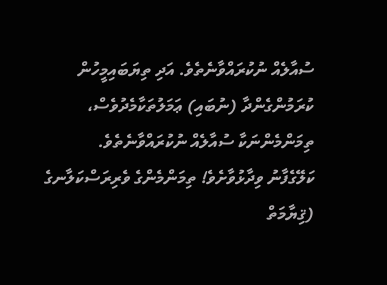ސުއާލެއް ނުކުރައްވާނެތެވެ. އަދި ތިޔަބައިމީހުން ކުރަމުންގެންދާ (ނުބައި) ޢަމަލުތަކާމެދުވެސް، ތިމަންމެންނަކާ ސުއާލެއް ނުކުރައްވާނެތެވެ.
ކަލޭގެފާނު ވިދާޅުވާށެވެ! ތިމަންމެންގެ ވެރިރަސްކަލާނގެ (ޤިޔާމަތް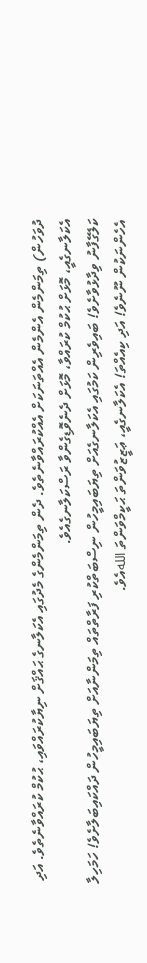ދުވަހުން) ތިމަންމެން އެންމެން އެއްތަނަކަށް އެއްކުރައްވާނެތެވެ. ދެން ތިމަންމެންގެ މެދުގައި އެކަލާނގެ ޙައްޤަށް ނިޔާކުރައްވައި، ޙުކުމް ކުރައްވާނެތެވެ. އަދި އެކަލާނގެއީ، މޮޅަށް ޙުކުމް ކުރައްވާ، މޮޅަށް ދެނެވޮޑިގެންވާ ރަސްކަލާނގެއެވެ.
ކަލޭގެފާނު ވިދާޅުވާށެވެ! ބައިވެރިން ކަމުގައި އެކަލާނގެއަށް ތިޔަބައިމީހުން ނިސްބަތްކުރި ފަރާތްތައް ތިމަންނާއަށް ތިޔަބައިމީހުން ދައްކައިބަލާށެވެ! ހަމަހިލާ އެހެންނަކުން ނޫނެވެ! އަދި ކިއެއްތަ! އެކަލާނގެއީ، ޢަޒީޒުވަންތަ ޙަކީމްވަންތަ اللهއެވެ.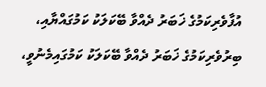އުފާވެރިކަމުގެ ޚަބަރު ދެއްވާ ބޭކަލަކު ކަމުގައްޔާއި، ބިރުވެރިކަމުގެ ޚަބަރު ދެއްވާ ބޭކަލަކު ކަމުގައިމެނުވީ،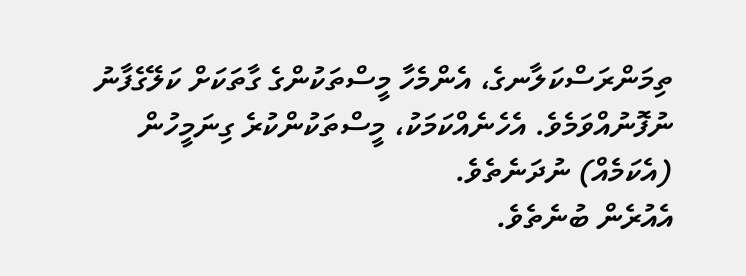ތިމަންރަސްކަލާނގެ، އެންމެހާ މީސްތަކުންގެ ގާތަކަށް ކަލޭގެފާނު ނުފޮނުއްވަމެވެ. އެހެނެއްކަމަކު، މީސްތަކުންކުރެ ގިނަމީހުން (އެކަމެއް) ނުދަނެތެވެ.
އެއުރެން ބުނެތެވެ.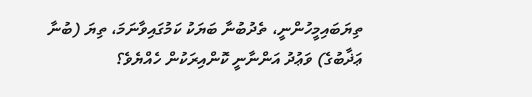ތިޔަބައިމީހުންނީ، ތެދުބުނާ ބަޔަކު ކަމުގައިވާނަމަ، ތިޔަ (ބުނާ ޢަޛާބުގެ) ވަޢުދު އަންނާނީ ކޮންއިރަކުން ހެއްޔެވެ؟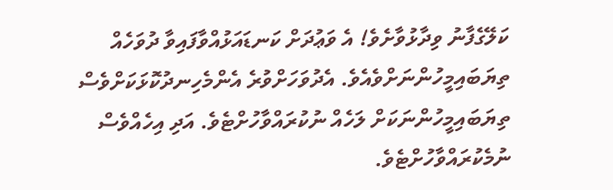ކަލޭގެފާނު ވިދާޅުވާށެވެ! އެ ވަޢުދަށް ކަނޑައަޅުއްވާފައިވާ ދުވަހެއް ތިޔަބައިމީހުންނަށްވެއެވެ. އެދުވަހަށްވުރެ އެންމެހިނދުކޮޅަކަށްވެސް ތިޔަބައިމީހުންނަކަށް ލަހެއް ނުކުރައްވާހުށްޓެވެ. އަދި އިހެއްވެސް ނުމެކުރައްވާހުށްޓެވެ.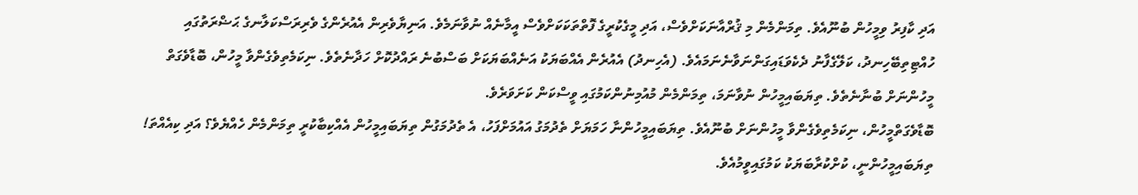އަދި ކާފިރު ވިމީހުން ބުނޫއެވެ. ތިމަންމެން މި ޤުރްއާނަކަށްވެސް، އަދި މީގެކުރީގެ ފޮތްތަކަކަށްވެސް އީމާނެއް ނުވާނަމެވެ. އަނިޔާވެރިން އެއުރެންގެ ވެރިރަސްކަލާނގެ ޙަޟްރަތުގައި ހުއްޓިތިބޭހިނދު، ކަލޭގެފާނު ދެކެވަޑައިގަންނަވާނެނަމައެވެ. (އެހިނދު) އެއުރެން އެއްބަޔަކު އަނެއްބަޔަކަށް ބަސްބުނެ ރައްދުކޮށް ހަދާނެތެވެ. ނިކަމެތިވެގެންވާ މީހުން، ބޮޑާވެގަތް މީހުންނަށް ބުނާނެތެވެ. ތިޔަބައިމީހުން ނުވާނަމަ، ތިމަންމެން މުއުމިނުންކަމުގައި ވީސްކަން ކަށަވަރެވެ.
ބޮޑާވެގަތްމީހުން، ނިކަމެތިވެގެންވާ މީހުންނަށް ބުނޫއެވެ. ތިޔަބައިމީހުންނާ ހަމަޔަށް ތެދުމަގު އައުމަށްފަހު، އެ ތެދުމަގުން ތިޔަބައިމީހުން އެއްކިބާކުރީ ތިމަންމެން ހެއްޔެވެ؟ އަދި ކިއެއްތަ! ތިޔަބައިމީހުންނީ، ކުށްކުރާބަޔަކު ކަމުގައިވީމުއެވެ.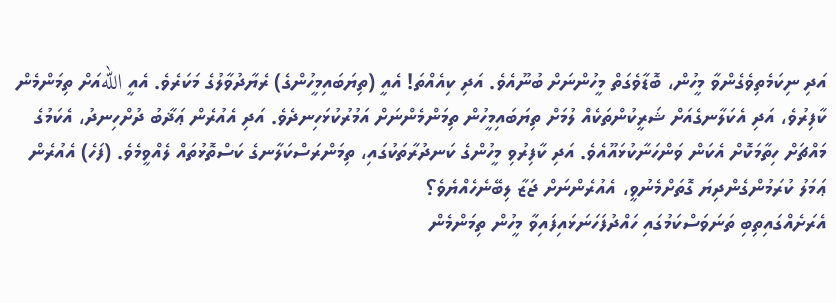އަދި ނިކަމެތިވެގެންވާ މީހުން، ބޮޑާވެގަތް މީހުންނަށް ބުނޫއެވެ. އަދި ކިއެއްތަ! އެއީ (ތިޔަބައިމީހުންގެ) ރެޔާދުވާލުގެ މަކަރެވެ. އެއީ اللهއަށް ތިމަންމެން ކާފިރުވެ، އަދި އެކަލާނގެއަށް ޝަރީކުންތަކެއް ލުމަށް ތިޔަބައިމީހުން ތިމަންމެންނަށް އަމުރުކުޅަހިނދެވެ. އަދި އެއުރެން ޢަޛާބު ދުށްހިނދު، އެކަމުގެ މައްޗަށް ހިތާމަކޮށް އެކަން ވަންހަނާކުޅައޫއެވެ. އަދި ކާފިރުވި މީހުންގެ ކަނދުރާތަކުގައި، ތިމަންރަސްކަލާނގެ ކަސްތޮޅުތައް ލެއްވީމެވެ. (ފަހެ) އެއުރެން ޢަމަލު ކުރަމުންގެންދިޔަ ގޮތަށްމެނުވީ، އެއުރެންނަށް ޖަޒާ ލިބޭނެހެއްޔެވެ؟
އެރަށެއްގައިތިބި ތަނަވަސްކަމުގައި ހައްދުފަހަނަޅައިފައިވާ މީހުން ތިމަންމެން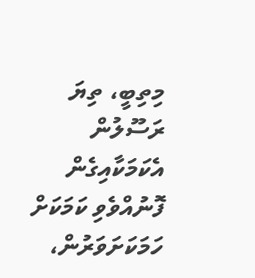މިތިބީ، ތިޔަ ރަސޫލުން އެކަމަކާއިގެން ފޮނުއްވެވި ކަމަކަށް ހަމަކަށަވަރުން،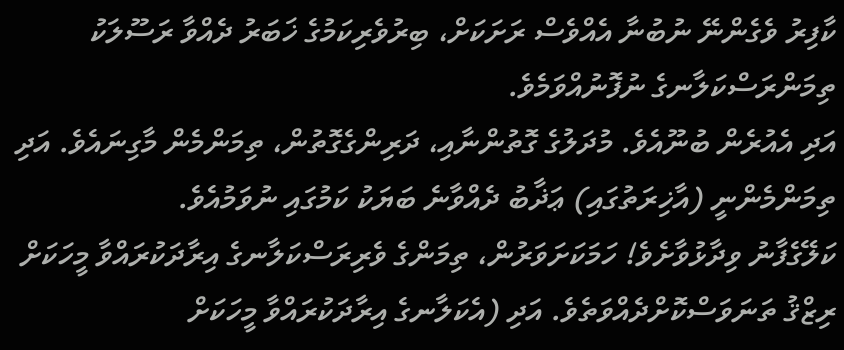ކާފިރު ވެގެންނޭ ނުބުނާ އެއްވެސް ރަށަކަށް، ބިރުވެރިކަމުގެ ޚަބަރު ދެއްވާ ރަސޫލަކު ތިމަންރަސްކަލާނގެ ނުފޮނުއްވަމެވެ.
އަދި އެއުރެން ބުނޫއެވެ. މުދަލުގެ ގޮތުންނާއި، ދަރިންގެގޮތުން، ތިމަންމެން މާގިނައެވެ. އަދި ތިމަންމެންނީ (އާޚިރަތުގައި) ޢަޛާބު ދެއްވާނެ ބަޔަކު ކަމުގައި ނުވަމުއެވެ.
ކަލޭގެފާނު ވިދާޅުވާށެވެ! ހަމަކަށަވަރުން، ތިމަންގެ ވެރިރަސްކަލާނގެ އިރާދަކުރައްވާ މީހަކަށް ރިޒްޤު ތަނަވަސްކޮށްދެއްވަތެވެ. އަދި (އެކަލާނގެ އިރާދަކުރައްވާ މީހަކަށް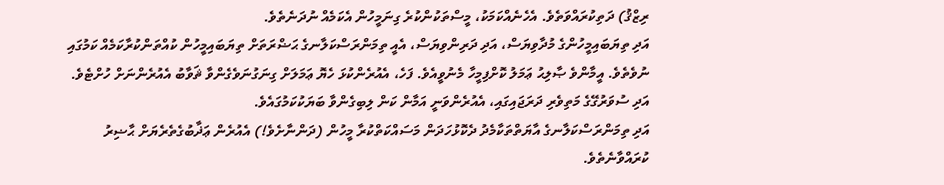ރިޒްޤު) ދަތިކުރައްވަތެވެ. އެހެނެއްކަމަކު، މީސްތަކުންކުރެ ގިނަމީހުން އެކަމެއް ނުދަނެތެވެ.
އަދި ތިޔަބައިމީހުންގެ މުދާވިޔަސް، އަދި ދަރިންވިޔަސް، އެއީ ތިމަންރަސްކަލާނގެ ޙަޟްރަތަށް ތިޔަބައިމީހުން ކުއްތަންކުރާކަމެއް ކަމުގައި ނުވެތެވެ. އީމާންވެ ޞާލިޙު ޢަމަލު ކޮށްފިމީހާ މެނުވީއެވެ. ފަހެ، އެއުރެންކުޅަ ހެޔޮ ޢަމަލަށް ގިނަގުނަވެގެންވާ ޘަވާބު އެއުރެންނަށް ހުށްޓެވެ. އަދި ސުވަރުގޭގެ މަތިވެރި ދަރަޖައިގައި، އެއުރެންވަނީ އަމާން ކަން ލިބިގެންވާ ބަޔަކުކަމުގައެވެ.
އަދި ތިމަންރަސްކަލާނގެ އާޔަތްތަކާމެދު ދެކޮޅުހަދަން މަސައްކަތްކުރާ މީހުން (ދަންނާށެވެ!) އެއުރެން ޢަޛާބުގެތެރެޔަށް ޙާޟިރު ކުރައްވާނެތެވެ.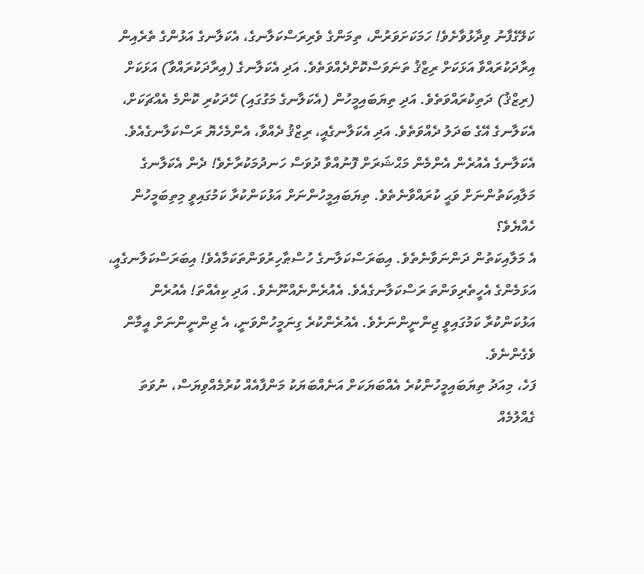ކަލޭގެފާނު ވިދާޅުވާށެވެ! ހަމަކަށަވަރުން، ތިމަންގެ ވެރިރަސްކަލާނގެ، އެކަލާނގެ އަޅުންގެ ތެރެއިން އިރާދަކުރައްވާ އަޅަކަށް ރިޒްޤު ތަނަވަސްކޮށްދެއްވަތެވެ. އަދި އެކަލާނގެ (އިރާދަކުރައްވާ) އަޅަކަށް (ރިޒްޤު) ދަތިކުރައްވަތެވެ. އަދި ތިޔަބައިމީހުން (އެކަލާނގެ މަގުގައި) ހޭދަކުރި ކޮންމެ އެއްޗަކަށް، އެކަލާނގެ އޭގެ ބަދަލު ދެއްވަތެވެ. އަދި އެކަލާނގެއީ، ރިޒްޤު ދެއްވާ، އެންމެހެޔޮ ރަސްކަލާނގެއެވެ.
އެކަލާނގެ އެއުރެން އެންމެން މަޙްޝަރަށް ފޮނުއްވާ ދުވަސް ހަނދުމަކުރާށެވެ! ދެން އެކަލާނގެ މަލާއިކަތުންނަށް ވަޙީ ކުރައްވާނެތެވެ. ތިޔަބައިމީހުންނަށް އަޅުކަންކުރާ ކަމުގައިވީ މިތިބަމީހުން ހެއްޔެވެ؟
އެ މަލާއިކަތުން ދަންނަވާނެތެވެ. އިބަރަސްކަލާނގެ ހުސްޠާހިރުވަންތަކަމާއެވެ! އިބަރަސްކަލާނގެއީ، އަޅަމެންގެ އެހީތެރިވަންތަ ރަސްކަލާނގެއެވެ. އެއުރެންނެއްނޫނެވެ. އަދި ކިއެއްތަ! އެއުރެން އަޅުކަންކުރާ ކަމުގައިވީ ޖިންނީންނަށެވެ. އެއުރެންކުރެ ގިނަމީހުންވަނީ، އެ ޖިންނީންނަށް އީމާން ވެގެންނެވެ.
ފަހެ، މިއަދު ތިޔަބައިމީހުންކުރެ އެއްބަޔަކަށް އަނެއްބަޔަކު މަންފާއެއް ކުރުމެއްވިޔަސް، ނުވަތަ ގެއްލުމެއް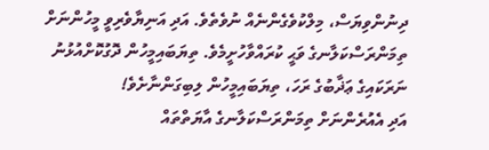ދިނުންވިޔަސް، މިލްކުވެގެންނެއް ނުވެތެވެ. އަދި އަނިޔާވެރިވީ މީހުންނަށް ތިމަންރަސްކަލާނގެ ވަޙީ ކުރައްވާހުށީމެވެ. ތިޔަބައިމީހުން ދޮގުކޮށްއުޅުނު ނަރަކައިގެ ޢަޛާބުގެ ރަހަ، ތިޔަބައިމީހުން ލިބިގަންނާށެވެ!
އަދި އެއުރެންނަށް ތިމަންރަސްކަލާނގެ އާޔަތްތައް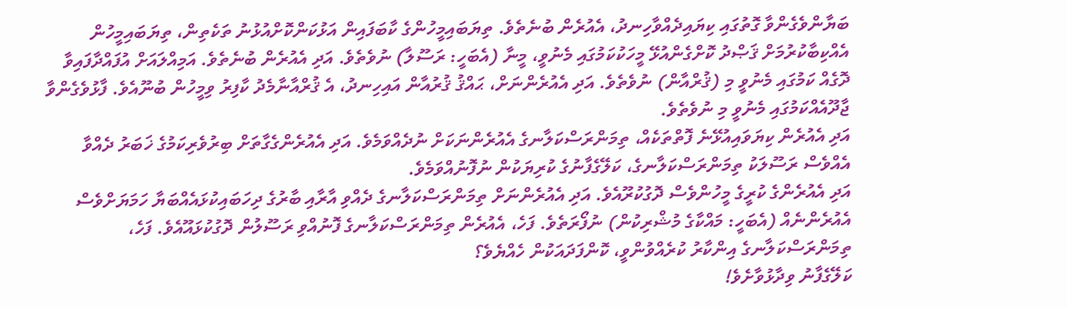ބަޔާންވެގެންވާ ގޮތުގައި ކިޔައިދެއްވާހިނދު، އެއުރެން ބުނެތެވެ. ތިޔަބައިމީހުންގެ ކާބަފައިން އަޅުކަންކޮށްއުޅުނު ތަކެތިން، ތިޔަބައިމީހުން އެއްކިބާކުރުމަށް ޤަޞްދު ކޮށްގެންއުޅޭ މީހަކުކަމުގައި މެނުވީ، މީނާ (އެބަހީ: ރަސޫލާ) ނުވެތެވެ. އަދި އެއުރެން ބުނެތެވެ. އަމިއްލައަށް އުފައްދާފައިވާ ދޮގެއް ކަމުގައި މެނުވީ މި (ޤުރްއާން) ނުވެތެވެ. އަދި އެއުރެންނަށް، ޙައްޤު ޤުރުއާން އައިހިނދު، އެ ޤުރްއާނާމެދު ކާފިރު ވިމީހުން ބުނޫއެވެ. ފާޅުވެގެންވާ ޖާދޫއެއްކަމުގައި މެނުވީ މި ނުވެތެވެ.
އަދި އެއުރެން ކިޔަވައިއުޅޭނެ ފޮތްތަކެއް، ތިމަންރަސްކަލާނގެ އެއުރެންނަކަށް ނުދެއްވަމެވެ. އަދި އެއުރެންގެގާތަށް ބިރުވެރިކަމުގެ ޚަބަރު ދެއްވާ އެއްވެސް ރަސޫލަކު ތިމަންރަސްކަލާނގެ، ކަލޭގެފާނުގެ ކުރިޔަކުން ނުފޮނުއްވަމެވެ.
އަދި އެއުރެންގެ ކުރީގެ މީހުންވެސް ދޮގުކުރޫއެވެ. އަދި އެއުރެންނަށް ތިމަންރަސްކަލާނގެ ދެއްވި އާރާއި ބާރުގެ ދިހަބައިކުޅައެއްބަޔާ ހަމަޔަށްވެސް އެއުރެންނެއް (އެބަހީ: މައްކާގެ މުޝްރިކުން) ނުފޯރަތެވެ. ފަހެ، އެއުރެން ތިމަންރަސްކަލާނގެ ފޮނުއްވި ރަސޫލުން ދޮގުކުޅައޫއެވެ. ފަހެ، ތިމަންރަސްކަލާނގެ އިންކާރު ކުރެއްވުންވީ، ކޮންފަދައަކުން ހެއްޔެވެ؟
ކަލޭގެފާނު ވިދާޅުވާށެވެ!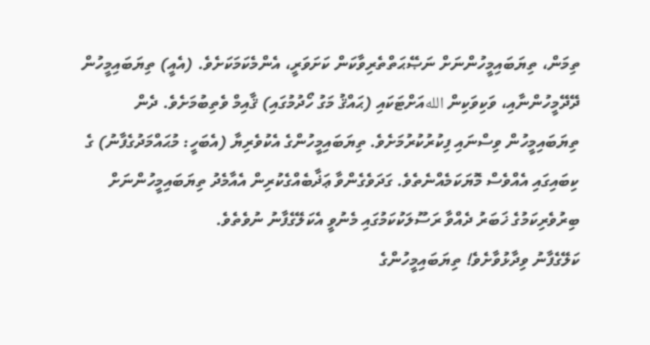ތިމަން، ތިޔަބައިމީހުންނަށް ނަޞޭޙަތްތެރިވާކަން ކަށަވަރީ، އެންމެކަމަކަށެވެ. (އެއީ) ތިޔަބައިމީހުން ދޭދޭމީހުންނާއި، ވަކިވަކިން اللهއަށްޓަކައި (ޙައްޤު މަގު ހޯދުމުގައި) ޤާއިމް ވެތިބުމަށެވެ. ދެން ތިޔަބައިމީހުން ވިސްނައި ފިކުރުކުރުމަށެވެ. ތިޔަބައިމީހުންގެ އެކުވެރިޔާ (އެބަހީ: މުޙައްމަދުގެފާނު) ގެ ކިބައިގައި އެއްވެސް މޮޔަކަމެއްނެތެވެ. ގަދަވެގެންވާ ޢަޛާބެއްގެކުރިން އެއާމެދު ތިޔަބައިމީހުންނަށް ބިރުވެރިކަމުގެ ޚަބަރު ދެއްވާ ރަސޫލަކުކަމުގައި މެނުވީ އެކަލޭގެފާނު ނުވެތެވެ.
ކަލޭގެފާނު ވިދާޅުވާށެވެ! ތިޔަބައިމީހުންގެ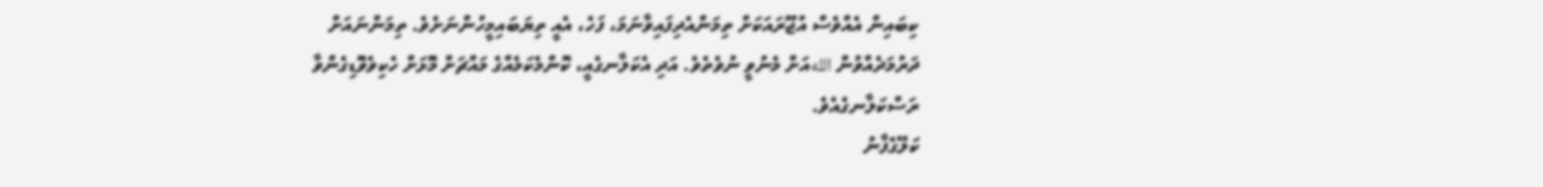ކިބައިން އެއްވެސް އުޖޫރައަކަށް ތިމަންއެދިފައިވާނަމަ، ފަހެ، އެއީ ތިޔަބައިމީހުންނަށެވެ. ތިމަންނައަށް ދަރުމަދެއްވުން اللهއަށް މެނުވީ ނުވެތެވެ. އަދި އެކަލާނގެއީ، ކޮންމެކަމެއްގެ މައްޗަށް މޮޅަށް ހެކިވެވޮޑިގެންވާ ރަސްކަލާނގެއެވެ.
ކަލޭގެފާނު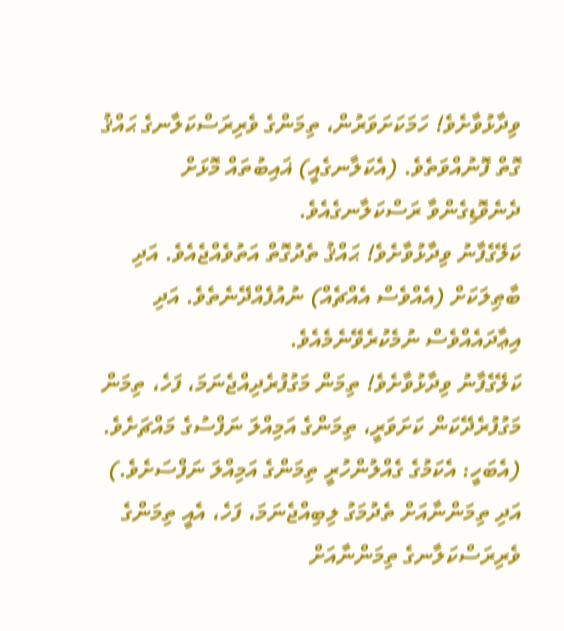ވިދާޅުވާށެވެ! ހަމަކަށަވަރުން، ތިމަންގެ ވެރިރަސްކަލާނގެ ޙައްޤު ގޮތް ފޮނުއްވަތެވެ. (އެކަލާނގެއީ) ޣައިބުތައް މޮޅަށް ދެނެވޮޑިގެންވާ ރަސްކަލާނގެއެވެ.
ކަލޭގެފާނު ވިދާޅުވާށެވެ! ޙައްޤު ތެދުގޮތް އަތުވެއްޖެއެވެ. އަދި ބާޠިލަކަށް (އެއްވެސް އެއްޗެއް) ނުއުފެއްދޭނެތެވެ. އަދި އިޢާދައެއްވެސް ނުމެކުރެވޭނެމެއެވެ.
ކަލޭގެފާނު ވިދާޅުވާށެވެ! ތިމަން މަގުފުރެދިއްޖެނަމަ، ފަހެ، ތިމަން މަގުފުރެދޭކަން ކަށަވަރީ، ތިމަންގެ އަމިއްލަ ނަފްސުގެ މައްޗަށެވެ. (އެބަހީ: އެކަމުގެ ގެއްލުންހުރީ ތިމަންގެ އަމިއްލަ ނަފްސަށެވެ.) އަދި ތިމަންނާއަށް ތެދުމަގު ލިބިއްޖެނަމަ، ފަހެ، އެއީ ތިމަންގެ ވެރިރަސްކަލާނގެ ތިމަންނާއަށް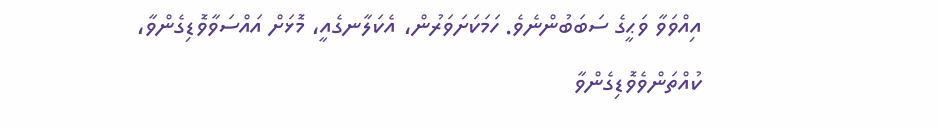އިއްވަވާ ވަޙީގެ ސަބަބުންނެވެ. ހަމަކަށަވަރުން، އެކަލާނގެއީ، މޮޅަށް އައްސަވާވޮޑިގެންވާ، ކުއްތަންވެވޮޑިގެންވާ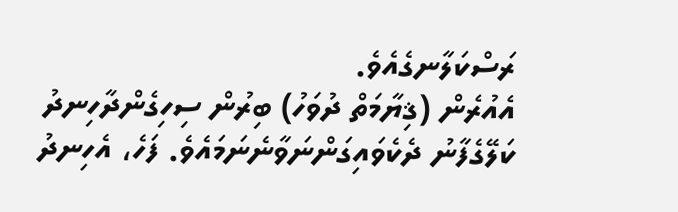ރަސްކަލާނގެއެވެ.
އެއުރެން (ޤިޔާމަތް ދުވަހު) ބިރުން ސިހިގެންދާހިނދު ކަލޭގެފާނު ދެކެވައިގަންނަވާނެނަމައެވެ. ފަހެ، އެހިނދު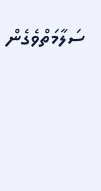ސަލާމަތްވެގެން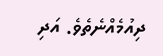ދިއުމެއްނެތެވެ. އަދި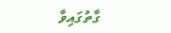ގާތުގައިވާ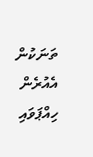ތަނަކުން އެއުރެން ހިއްޕަވައި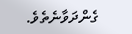ގެންދަވާނެތެވެ.